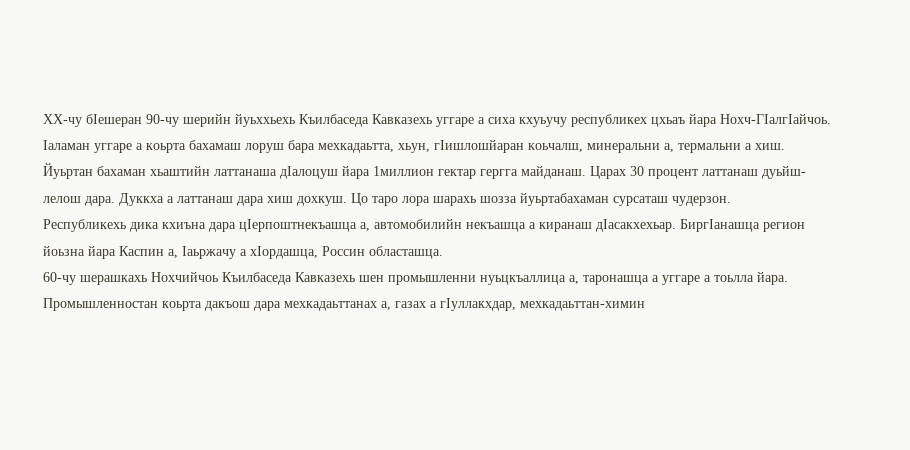ХХ-чу бIешеран 90-чу шерийн йуьххьехь Къилбаседа Кавказехь уггаре а сиха кхуьучу республикех цхьаъ йара Нохч-ГIалгIайчоь. Iаламан уггаре а коьрта бахамаш лоруш бара мехкадаьтта, хьун, гIишлошйаран коьчалш, минеральни а, термальни а хиш. Йуьртан бахаман хьаштийн латтанаша дIалоцуш йара 1миллион гектар гергга майданаш. Царах 30 процент латтанаш дуьйш-лелош дара. Дуккха а латтанаш дара хиш дохкуш. Цо таро лора шарахь шозза йуьртабахаман сурсаташ чудерзон.
Республикехь дика кхиъна дара цIерпоштнекъашца а, автомобилийн некъашца а киранаш дIасакхехьар. БиргIанашца регион йоьзна йара Каспин а, Iаьржачу а хIордашца, Россин областашца.
60-чу шерашкахь Нохчийчоь Къилбаседа Кавказехь шен промышленни нуьцкъаллица а, таронашца а уггаре а тоьлла йара. Промышленностан коьрта дакъош дара мехкадаьттанах а, газах а гIуллакхдар, мехкадаьттан-химин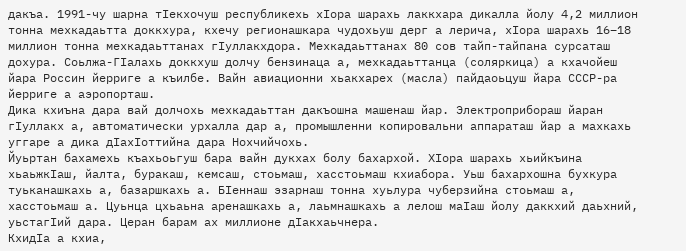дакъа. 1991-чу шарна тIекхочуш республикехь хIора шарахь лаккхара дикалла йолу 4,2 миллион тонна мехкадаьтта доккхура, кхечу регионашкара чудохьуш дерг а лерича, хIора шарахь 16–18 миллион тонна мехкадаьттанах гIуллакхдора. Мехкадаьттанах 80 сов тайп-тайпана сурсаташ дохура. Соьлжа-ГIалахь доккхуш долчу бензинаца а, мехкадаьттанца (соляркица) а кхачойеш йара Россин йерриге а къилбе. Вайн авиационни хьакхарех (масла) пайдаоьцуш йара СССР-ра йерриге а аэропорташ.
Дика кхиъна дара вай долчохь мехкадаьттан дакъошна машенаш йар. Электроприбораш йаран гIуллакх а, автоматически урхалла дар а, промышленни копировальни аппараташ йар а махкахь уггаре а дика дIахIоттийна дара Нохчийчохь.
Йуьртан бахамехь къахьоьгуш бара вайн дукхах болу бахархой. ХIора шарахь хьийкъина хьаьжкIаш, йалта, буракаш, кемсаш, стоьмаш, хасстоьмаш кхиабора. Уьш бахархошна бухкура туьканашкахь а, базаршкахь а. БIеннаш эзарнаш тонна хуьлура чуберзийна стоьмаш а, хасстоьмаш а. Цуьнца цхьаьна аренашкахь а, лаьмнашкахь а лелош маIаш йолу даккхий даьхний, уьстагIий дара. Церан барам ах миллионе дIакхаьчнера.
КхидIа а кхиа,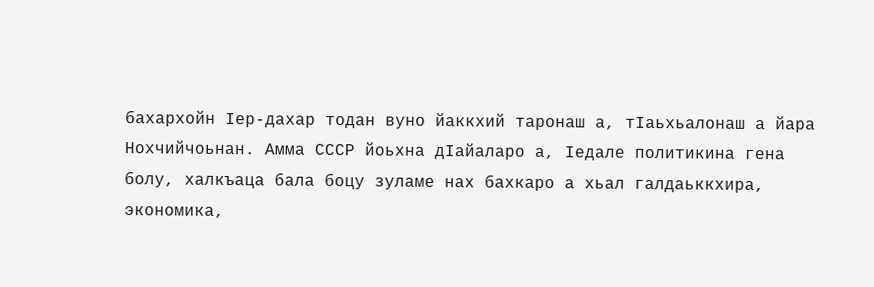бахархойн Iер-дахар тодан вуно йаккхий таронаш а, тIаьхьалонаш а йара Нохчийчоьнан. Амма СССР йоьхна дIайаларо а, Iедале политикина гена болу, халкъаца бала боцу зуламе нах бахкаро а хьал галдаьккхира, экономика,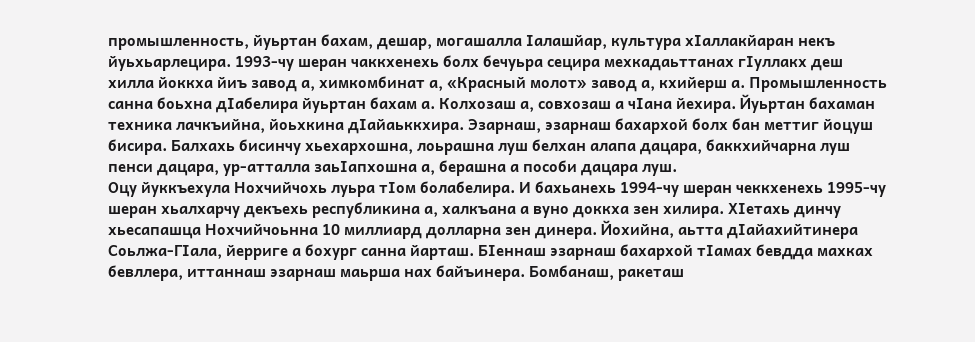промышленность, йуьртан бахам, дешар, могашалла Iалашйар, культура хIаллакйаран некъ йуьхьарлецира. 1993-чу шеран чаккхенехь болх бечуьра сецира мехкадаьттанах гIуллакх деш хилла йоккха йиъ завод а, химкомбинат а, «Красный молот» завод а, кхийерш а. Промышленность санна боьхна дIабелира йуьртан бахам а. Колхозаш а, совхозаш а чIана йехира. Йуьртан бахаман техника лачкъийна, йоьхкина дIайаьккхира. Эзарнаш, эзарнаш бахархой болх бан меттиг йоцуш бисира. Балхахь бисинчу хьехархошна, лоьрашна луш белхан алапа дацара, баккхийчарна луш пенси дацара, ур-атталла заьIапхошна а, берашна а пособи дацара луш.
Оцу йуккъехула Нохчийчохь луьра тIом болабелира. И бахьанехь 1994-чу шеран чеккхенехь 1995-чу шеран хьалхарчу декъехь республикина а, халкъана а вуно доккха зен хилира. ХIетахь динчу хьесапашца Нохчийчоьнна 10 миллиард долларна зен динера. Йохийна, аьтта дIайахийтинера Соьлжа-ГIала, йерриге а бохург санна йарташ. БIеннаш эзарнаш бахархой тIамах бевдда махках бевллера, иттаннаш эзарнаш маьрша нах байъинера. Бомбанаш, ракеташ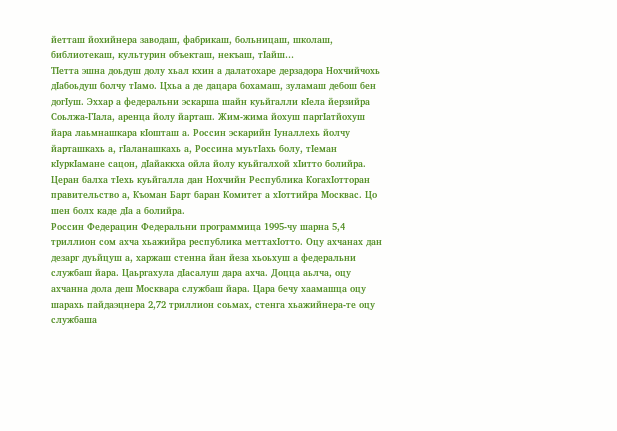йетташ йохийнера заводаш, фабрикаш, больницаш, школаш, библиотекаш, культурин объекташ, некъаш, тIайш…
ТIетта эшна доьдуш долу хьал кхин а далатохаре дерзадора Нохчийчохь дIабоьдуш болчу тIамо. Цхьа а де дацара бохамаш, зуламаш дебош бен догIуш. Эххар а федеральни эскарша шайн куьйгалли кIела йерзийра Соьлжа-ГIала, аренца йолу йарташ. Жим-жима йохуш паргIатйохуш йара лаьмнашкара кIошташ а. Россин эскарийн Iуналлехь йолчу йарташкахь а, гIаланашкахь а, Россина муьтIахь болу, тIеман кIуркIамане сацон, дIайаккха ойла йолу куьйгалхой хIитто болийра. Церан балха тIехь куьйгалла дан Нохчийн Республика КогахIотторан правительство а, Къоман Барт баран Комитет а хIоттийра Москвас. Цо шен болх каде дIа а болийра.
Россин Федерацин Федеральни программица 1995-чу шарна 5,4 триллион сом ахча хьажийра республика меттахIотто. Оцу ахчанах дан дезарг дуьйцуш а, харжаш стенна йан йеза хьоьхуш а федеральни службаш йара. Цаьргахула дIасалуш дара ахча. Доцца аьлча, оцу ахчанна дола деш Москвара службаш йара. Цара бечу хаамашца оцу шарахь пайдаэцнера 2,72 триллион соьмах, стенга хьажийнера-те оцу службаша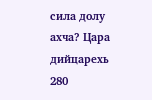сила долу ахча? Цара дийцарехь 280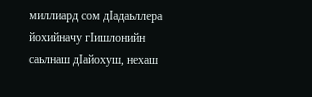миллиард сом дIадаьллера йохийначу гIишлонийн саьлнаш дIайохуш, нехаш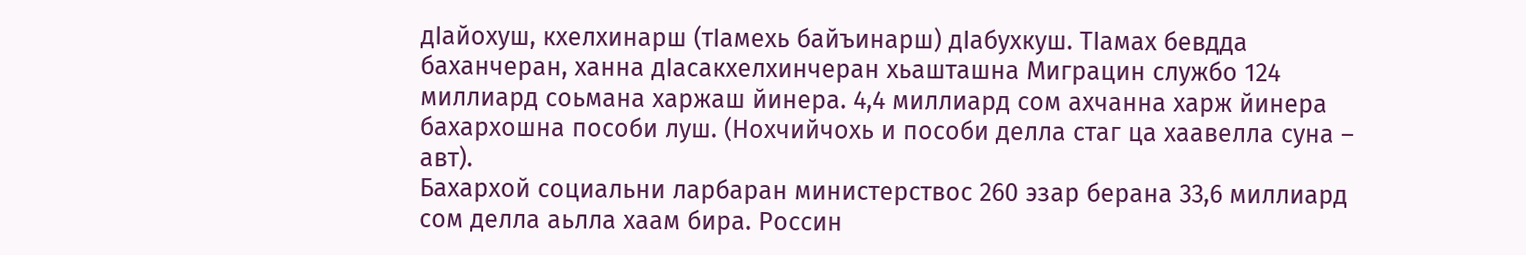дIайохуш, кхелхинарш (тIамехь байъинарш) дIабухкуш. ТIамах бевдда баханчеран, ханна дIасакхелхинчеран хьашташна Миграцин службо 124 миллиард соьмана харжаш йинера. 4,4 миллиард сом ахчанна харж йинера бахархошна пособи луш. (Нохчийчохь и пособи делла стаг ца хаавелла суна – авт).
Бахархой социальни ларбаран министерствос 260 эзар берана 33,6 миллиард сом делла аьлла хаам бира. Россин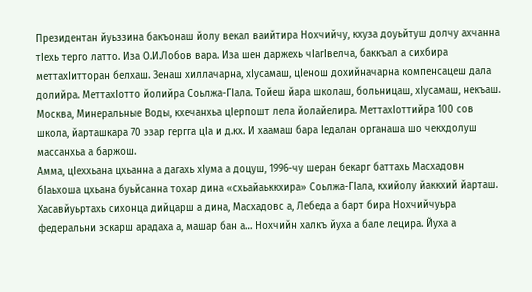Президентан йуьззина бакъонаш йолу векал ваийтира Нохчийчу, кхуза доуьйтуш долчу ахчанна тIехь терго латто. Иза О.И.Лобов вара. Иза шен даржехь чIагIвелча, баккъал а сихбира меттахIитторан белхаш. Зенаш хиллачарна, хIусамаш, цIенош дохийначарна компенсацеш дала долийра. МеттахIотто йолийра Соьлжа-ГIала. Тойеш йара школаш, больницаш, хIусамаш, некъаш. Москва, Минеральные Воды, кхечанхьа цIерпошт лела йолайелира. МеттахIоттийра 100 сов школа, йарташкара 70 эзар гергга цIа и д.кх. И хаамаш бара Iедалан органаша шо чекхдолуш массанхьа а баржош.
Амма, цIеххьана цхьанна а дагахь хIума а доцуш, 1996-чу шеран бекарг баттахь Масхадовн бIаьхоша цхьана буьйсанна тохар дина «схьайаьккхира» Соьлжа-ГIала, кхийолу йаккхий йарташ. Хасавйуьртахь сихонца дийцарш а дина, Масхадовс а, Лебеда а барт бира Нохчийчуьра федеральни эскарш арадаха а, машар бан а… Нохчийн халкъ йуха а бале лецира. Йуха а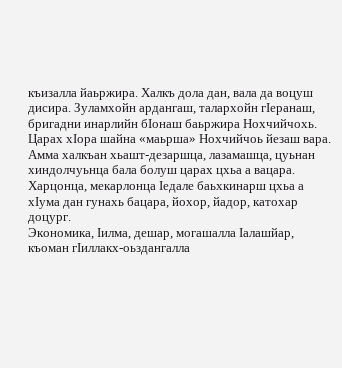къизалла йаьржира. Халкъ дола дан, вала да воцуш дисира. Зуламхойн ардангаш, талархойн гIеранаш, бригадни инарлийн бIонаш баьржира Нохчийчохь. Царах хIора шайна «маьрша» Нохчийчоь йезаш вара. Амма халкъан хьашт-дезаршца, лазамашца, цуьнан хиндолчуьнца бала болуш царах цхьа а вацара. Харцонца, мекарлонца Iедале баьхкинарш цхьа а хIума дан гунахь бацара, йохор, йадор, катохар доцург.
Экономика, Iилма, дешар, могашалла Iалашйар, къоман гIиллакх-оьздангалла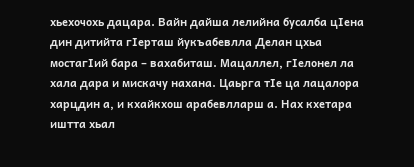хьехочохь дацара. Вайн дайша лелийна бусалба цIена дин дитийта гIерташ йукъабевлла Делан цхьа мостагIий бара – вахабиташ. Мацаллел, гIелонел ла хала дара и мискачу нахана. Цаьрга тIе ца лацалора харцдин а, и кхайкхош арабевлларш а. Нах кхетара иштта хьал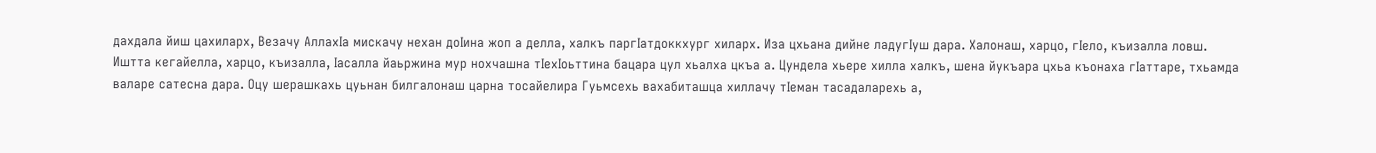дахдала йиш цахиларх, Везачу АллахIа мискачу нехан доIина жоп а делла, халкъ паргIатдоккхург хиларх. Иза цхьана дийне ладугIуш дара. Халонаш, харцо, гIело, къизалла ловш.
Иштта кегайелла, харцо, къизалла, Iасалла йаьржина мур нохчашна тIехIоьттина бацара цул хьалха цкъа а. Цундела хьере хилла халкъ, шена йукъара цхьа къонаха гIаттаре, тхьамда валаре сатесна дара. Оцу шерашкахь цуьнан билгалонаш царна тосайелира Гуьмсехь вахабиташца хиллачу тIеман тасадаларехь а,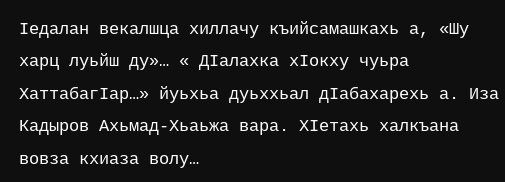Iедалан векалшца хиллачу къийсамашкахь а, «Шу харц луьйш ду»… « ДIалахка хIокху чуьра ХаттабагIар…» йуьхьа дуьххьал дIабахарехь а. Иза Кадыров Ахьмад-Хьаьжа вара. ХIетахь халкъана вовза кхиаза волу…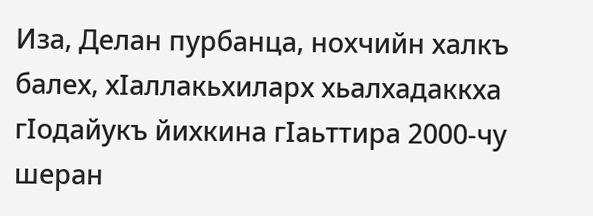Иза, Делан пурбанца, нохчийн халкъ балех, хIаллакьхиларх хьалхадаккха гIодайукъ йихкина гIаьттира 2000-чу шеран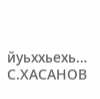йуьххьехь…
С.ХАСАНОВ